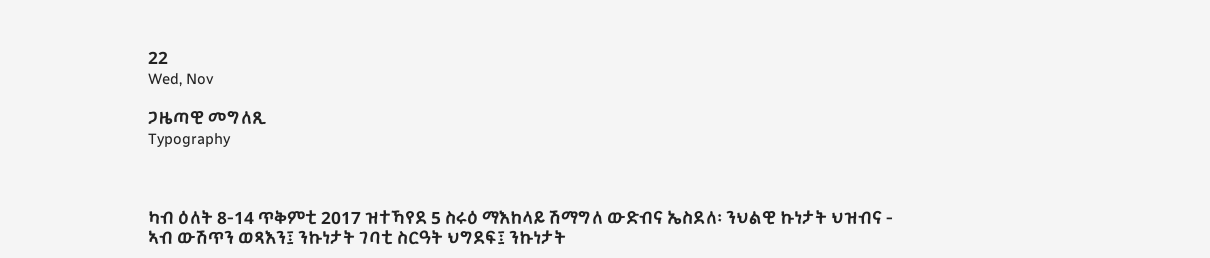22
Wed, Nov

ጋዜጣዊ መግለጺ
Typography



ካብ ዕለት 8-14 ጥቅምቲ 2017 ዝተኻየደ 5 ስሩዕ ማእከላይ ሽማግለ ውድብና ኤስደለ፡ ንህልዊ ኩነታት ህዝብና - ኣብ ውሽጥን ወጻእን፤ ንኩነታት ገባቲ ስርዓት ህግደፍ፤ ንኩነታት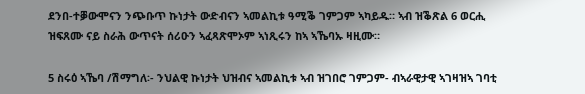ደንበ-ተቓውሞናን ንጭቡጥ ኩነታት ውድብናን ኣመልኪቱ ዓሚቕ ገምጋም ኣካይዱ። ኣብ ዝቕጽል 6 ወርሒ ዝፍጸሙ ናይ ስራሕ ውጥናት ሰሪዑን ኣፈጻጽሞኦም ኣነጺሩን ከኣ ኣኼባኡ ዛዚሙ።

5 ስሩዕ ኣኼባ /ሽማግለ፡- ንህልዊ ኩነታት ህዝብና ኣመልኪቱ ኣብ ዝገበሮ ገምጋም- ብኣራዊታዊ ኣገዛዝኣ ገባቲ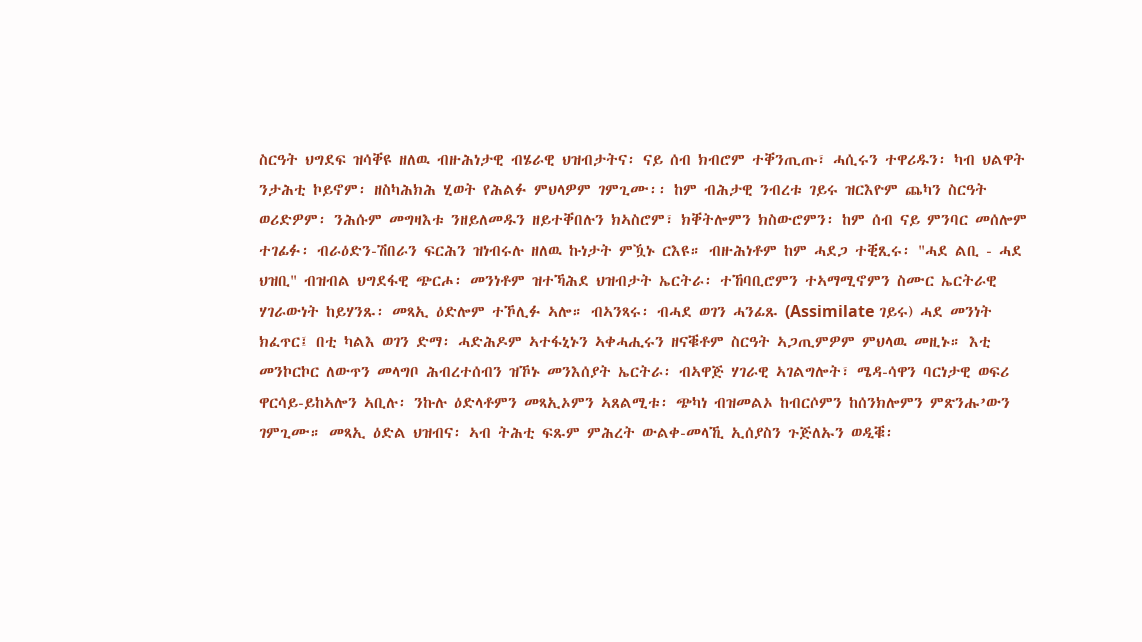ስርዓት ህግደፍ ዝሳቐዩ ዘለዉ ብዙሕነታዊ ብሄራዊ ህዝብታትና፡ ናይ ሰብ ክብሮም ተቐንጢጡ፣ ሓሲሩን ተዋሪዱን፡ ካብ ህልዋት ንታሕቲ ኮይኖም፡ ዘስካሕክሕ ሂወት የሕልፉ ምህላዎም ገምጊሙ፡፡ ከም ብሕታዊ ንብረቱ ገይሩ ዝርእዮም ጨካን ስርዓት ወሪድዎም፡ ንሕሱም መግዛእቱ ንዘይለመዱን ዘይተቐበሉን ክኣስሮም፣ ክቐትሎምን ክስውሮምን፡ ከም ሰብ ናይ ምንባር መሰሎም ተገፊፉ፡ ብራዕድን-ሽበራን ፍርሕን ዝነብሩሉ ዘለዉ ኩነታት ምዃኑ ርእዩ። ብዙሕነቶም ከም ሓደጋ ተቒጺሩ፡ "ሓደ ልቢ - ሓደ ህዝቢ" ብዝብል ህግደፋዊ ጭርሖ፡ መንነቶም ዝተኻሕደ ህዝብታት ኤርትራ፡ ተኸባቢሮምን ተኣማሚኖምን ስሙር ኤርትራዊ ሃገራውነት ከይሃንጹ፡ መጻኢ ዕድሎም ተኾሊፉ ኣሎ። ብኣንጻሩ፡ ብሓደ ወገን ሓንፊጹ (Assimilate ገይሩ) ሓደ መንነት ክፈጥር፤ በቲ ካልእ ወገን ድማ፡ ሓድሕዶም ኣተፋኒኑን ኣቀሓሒሩን ዘናቑቶም ስርዓት ኣጋጢምዎም ምህላዉ መዚኑ። እቲ መንኮርኮር ለውጥን መላግቦ ሕብረተሰብን ዝኾኑ መንእሰያት ኤርትራ፡ ብኣዋጅ ሃገራዊ ኣገልግሎት፣ ሜዳ-ሳዋን ባርነታዊ ወፍሪ ዋርሳይ-ይከኣሎን ኣቢሉ፡ ንኩሉ ዕድላቶምን መጻኢኦምን ኣጸልሚቱ፡ ጭካነ ብዝመልኦ ከብርሶምን ከሰንክሎምን ምጽንሑ’ውን ገምጊሙ። መጻኢ ዕድል ህዝብና፡ ኣብ ትሕቲ ፍጹም ምሕረት ውልቀ-መላኺ ኢሰያስን ጉጅለኡን ወዲቑ፡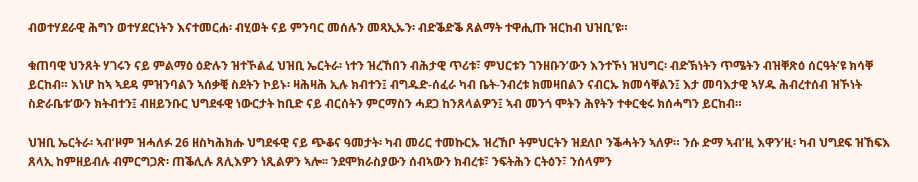ብወተሃደራዊ ሕግን ወተሃደርነትን እናተመርሐ፡ ብሂወት ናይ ምንባር መሰሉን መጻኢኡን፡ ብድቕድቕ ጸልማት ተዋሒጡ ዝርከብ ህዝቢ’ዩ።

ቁጠባዊ ህንጸት ሃገሩን ናይ ምልማዕ ዕድሉን ዝተኾልፈ ህዝቢ ኤርትራ፡ ነተን ዝረኸበን ብሕታዊ ጥሪቱ፣ ምህርቱን ገንዘቡን’ውን እንተኾነ ዝህግር፡ ብድኽነትን ጥሜትን ብዝቐጽዕ ሰርዓት’ዩ ክሳቐ ይርከብ። እነሆ ከኣ ኣደዳ ምዝንባልን ኣሰቃቒ ስደትን ኮይኑ፡ ዛሕዛሕ ኢሉ ክብተን፤ ብግዱድ-ሰፈራ ካብ ቤት-ንብረቱ ክመዛበልን ናብርኡ ክመሳቐልን፤ እታ መባእታዊ ኣሃዱ ሕብረተሰብ ዝኾነት ስድራቤቱ’ውን ክትብተን፤ ብዘይንቡር ህግደፋዊ ነውርታት ከቢድ ናይ ብርሰትን ምርማስን ሓደጋ ከንጸላልዎን፤ ኣብ መንጎ ሞትን ሕየትን ተቀርቂሩ ክሰሓግን ይርከብ።

ህዝቢ ኤርትራ፡ ኣብ’ዞም ዝሓለፉ 26 ዘስካሕክሑ ህግደፋዊ ናይ ጭቆና ዓመታት፡ ካብ መሪር ተመኩርኡ ዝረኸቦ ትምህርትን ዝደለቦ ንቕሓትን ኣለዎ። ንሱ ድማ ኣብ’ዚ እዋን’ዚ፡ ካብ ህግደፍ ዝኸፍእ ጸላኢ ከምዘይብሉ ብምርግጋጽ፡ ጠቕሊሉ ጸሊእዎን ነጺልዎን ኣሎ፡፡ ንደሞክራስያውን ሰብኣውን ክብረቱ፣ ንፍትሕን ርትዕን፣ ንሰላምን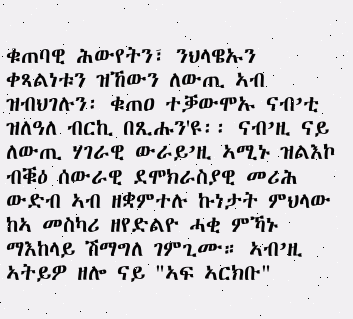ቁጠባዊ ሕውየትን፣ ንህላዌኡን ቀጻልነቱን ዝኸውን ለውጢ ኣብ ዝብህገሉን፡ ቁጠዐ ተቓውሞኡ ናብ’ቲ ዝለዓለ ብርኪ በጺሑን'ዩ፡፡ ናብ’ዚ ናይ ለውጢ ሃገራዊ ውራይ’ዚ ኣሚኑ ዝልእኮ ብቑዕ ሰውራዊ ደሞክራስያዊ መሪሕ ውድብ ኣብ ዘቋምተሉ ኩነታት ምህላው ከኣ መስካሪ ዘየድልዮ ሓቂ ምኻኑ ማእከላይ ሽማግለ ገምጊሙ። ኣብ’ዚ ኣትይዎ ዘሎ ናይ "ኣፍ ኣርክቡ"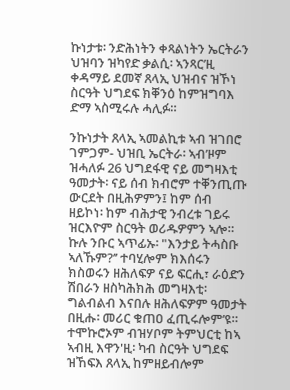ኩነታቱ፡ ንድሕነትን ቀጻልነትን ኤርትራን ህዝባን ዝካየድ ቃልሲ፡ ኣንጻር’ዚ ቀዳማይ ደመኛ ጸላኢ ህዝብና ዝኾነ ስርዓት ህግደፍ ክቐንዕ ከምዝግባእ ድማ ኣስሚሩሉ ሓሊፉ።

ንኩነታት ጸላኢ ኣመልኪቱ ኣብ ዝገበሮ ገምጋም- ህዝቢ ኤርትራ፡ ኣብ’ዞም ዝሓለፉ 26 ህግደፋዊ ናይ መግዛእቲ ዓመታት፡ ናይ ሰብ ክብሮም ተቐንጢጡ ውርደት በዚሕዎምን፤ ከም ሰብ ዘይኮነ፡ ከም ብሕታዊ ንብረቱ ገይሩ ዝርእዮም ስርዓት ወሪዱዎምን ኣሎ። ኩሉ ንቡር ኣጥፊኡ፡ "እንታይ ትሓስቡ ኣለኹም?’’ ተባሂሎም ክእሰሩን ክስወሩን ዘሕለፍዎ ናይ ፍርሒ፣ ራዕድን ሽበራን ዘስካሕክሕ መግዛእቲ፡ ግልብልብ እናበሉ ዘሕለፍዎም ዓመታት በዚሑ፡ መሪር ቁጠዐ ፈጢሩሎም’ዩ። ተሞኩሮኦም ብዝሃቦም ትምህርቲ ከኣ ኣብዚ እዋን'ዚ፡ ካብ ስርዓት ህግደፍ ዝኸፍእ ጸላኢ ከምዘይብሎም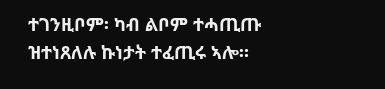ተገንዚቦም፡ ካብ ልቦም ተሓጢጡ ዝተነጸለሉ ኩነታት ተፈጢሩ ኣሎ።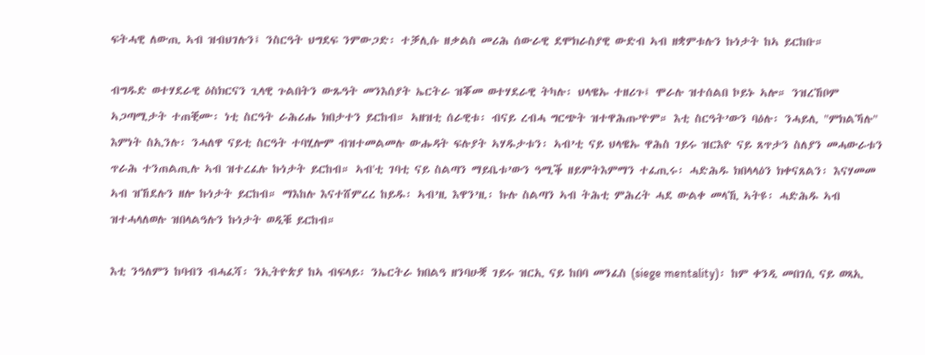ፍትሓዊ ለውጢ ኣብ ዝብህገሉን፤ ንስርዓት ህግደፍ ንምውጋድ፡ ተቓሊሱ ዘቃልስ መሪሕ ሰውራዊ ደሞክራስያዊ ውድብ ኣብ ዘቋምቱሉን ኩነታት ከኣ ይርከቡ።

ብግዱድ ወተሃደራዊ ዕስክርናን ጊላዊ ጉልበትን ውጹዓት መንእሰያት ኤርትራ ዝቖመ ወተሃደራዊ ትካሉ፡ ህላዌኡ ተዘሪጉ፤ ሞራሉ ዝተሰልበ ኮይኑ ኣሎ። ንዝረኸቦም ኣጋጣሚታት ተጠቒሙ፡ ነቲ ስርዓት ራሕሪሑ ክበታተን ይርከብ። ኣዘዝቲ ሰራዊቱ፡ ብናይ ረብሓ ግርጭት ዝተዋሕጡ’ዮም። እቲ ስርዓት’ውን ባዕሉ፡ ንሓይሊ "ምክልኻሉ" እምነት ስኢንሉ፡ ንሓለዋ ናይቲ ስርዓት ተባሂሎም ብዝተመልመሉ ውሑዳት ፍሉያት ኣሃዱታቱን፡ ኣብ’ቲ ናይ ህላዌኡ ዋሕስ ገይሩ ዝርእዮ ናይ ጸጥታን ስለያን መሓውራቱን ጥራሕ ተንጠልጢሉ ኣብ ዝተረፈሉ ኩነታት ይርከብ። ኣብ'ቲ ገባቲ ናይ ስልጣን ማይቤቱ’ውን ዓሚቕ ዘይምትእምማን ተፈጢሩ፡ ሓድሕዱ ክበላላዕን ክቀናጸልን፡ እናሃመመ ኣብ ዝኸደሉን ዘሎ ኩነታት ይርከብ። ማእከሉ እናተሸምረረ ከይዱ፡ ኣብ’ዚ እዋን’ዚ፡ ኩሉ ስልጣን ኣብ ትሕቲ ምሕረት ሓደ ውልቀ መላኺ ኣትዩ፡ ሓድሕዱ ኣብ ዝተሓላለወሉ ዝበላልዓሉን ኩነታት ወዲቑ ይርከብ።

እቲ ንዓለምን ከባብን ብሓፈሻ፡ ንኢትዮጵያ ከኣ ብፍላይ፡ ንኤርትራ ክበልዓ ዘንባሁቛ ገይሩ ዝርኢ ናይ ከበባ መንፈስ (siege mentality)፡ ከም ቀንዲ መበገሲ ናይ ወጻኢ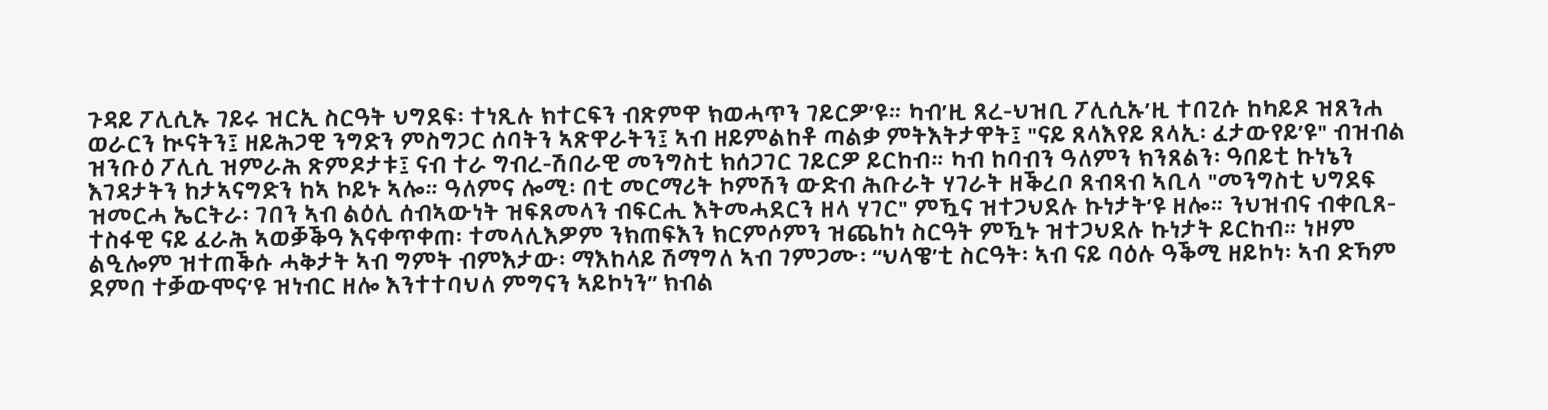ጉዳይ ፖሊሲኡ ገይሩ ዝርኢ ስርዓት ህግደፍ፡ ተነጺሉ ክተርፍን ብጽምዋ ክወሓጥን ገይርዎ’ዩ። ካብ’ዚ ጸረ-ህዝቢ ፖሊሲኡ’ዚ ተበጊሱ ከካይዶ ዝጸንሐ ወራርን ኲናትን፤ ዘይሕጋዊ ንግድን ምስግጋር ሰባትን ኣጽዋራትን፤ ኣብ ዘይምልከቶ ጣልቃ ምትእትታዋት፤ "ናይ ጸላእየይ ጸላኢ፡ ፈታውየይ’ዩ" ብዝብል ዝንቡዕ ፖሊሲ ዝምራሕ ጽምዶታቱ፤ ናብ ተራ ግብረ-ሽበራዊ መንግስቲ ክሰጋገር ገይርዎ ይርከብ። ካብ ከባብን ዓለምን ክንጸልን፡ ዓበይቲ ኩነኔን እገዳታትን ከታኣናግድን ከኣ ኮይኑ ኣሎ። ዓለምና ሎሚ፡ በቲ መርማሪት ኮምሽን ውድብ ሕቡራት ሃገራት ዘቕረቦ ጸብጻብ ኣቢላ "መንግስቲ ህግደፍ ዝመርሓ ኤርትራ፡ ገበን ኣብ ልዕሊ ሰብኣውነት ዝፍጸመላን ብፍርሒ እትመሓደርን ዘላ ሃገር" ምዃና ዝተጋህደሉ ኩነታት’ዩ ዘሎ። ንህዝብና ብቀቢጸ-ተስፋዊ ናይ ፈራሕ ኣወቓቕዓ እናቀጥቀጠ፡ ተመላሊእዎም ንክጠፍእን ክርምሶምን ዝጨከነ ስርዓት ምዃኑ ዝተጋህደሉ ኩነታት ይርከብ። ነዞም ልዒሎም ዝተጠቕሱ ሓቅታት ኣብ ግምት ብምእታው፡ ማእከላይ ሽማግለ ኣብ ገምጋሙ፡ “ህላዌ’ቲ ስርዓት፡ ኣብ ናይ ባዕሉ ዓቕሚ ዘይኮነ፡ ኣብ ድኻም ደምበ ተቓውሞና’ዩ ዝነብር ዘሎ እንተተባህለ ምግናን ኣይኮነን” ክብል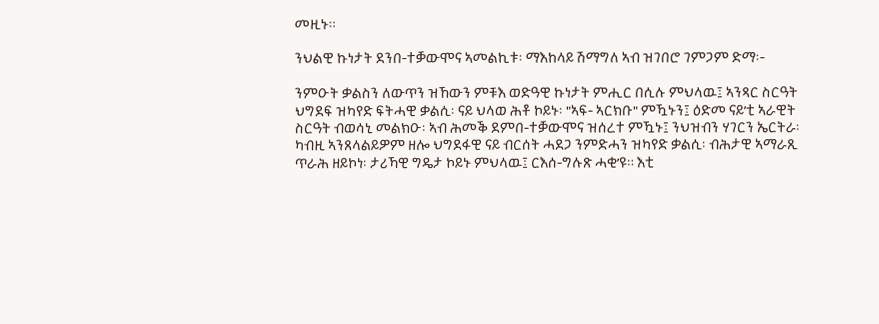መዚኑ።

ንህልዊ ኩነታት ደንበ-ተቓውሞና ኣመልኪቱ፡ ማእከላይ ሽማግለ ኣብ ዝገበሮ ገምጋም ድማ፡-

ንምዑት ቃልስን ለውጥን ዝኸውን ምቹእ ወድዓዊ ኩነታት ምሒር በሲሉ ምህላዉ፤ ኣንጻር ስርዓት ህግደፍ ዝካየድ ፍትሓዊ ቃልሲ፡ ናይ ህላወ ሕቶ ኮይኑ፡ "ኣፍ- ኣርክቡ" ምዃኑን፤ ዕድመ ናይ’ቲ ኣራዊት ስርዓት ብወሳኒ መልክዑ፡ ኣብ ሕመቕ ደምበ-ተቓውሞና ዝሰረተ ምዃኑ፤ ንህዝብን ሃገርን ኤርትራ፡ ካብዚ ኣንጸላልይዎም ዘሎ ህግደፋዊ ናይ ብርሰት ሓደጋ ንምድሓን ዝካየድ ቃልሲ፡ ብሕታዊ ኣማራጺ ጥራሕ ዘይኮነ፡ ታሪኻዊ ግዴታ ኮይኑ ምህላዉ፤ ርእሰ-ግሉጽ ሓቂ’ዩ። እቲ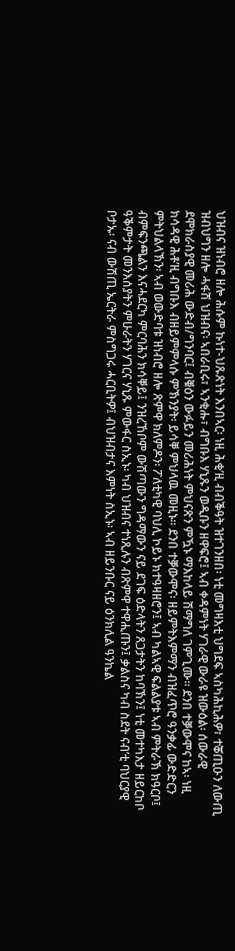ህዝብና ዝነብሮ ዘሎ ሕሱም ኩነተ-ህጹጽነት እንበኣር፡ ነዚ ሕቂ’ዚ ብብቕዓት ዝተገንዘበ፡ ነቲ መግዛእቲ ህግደፍ ኣስካሕኪሕዎ፣ ተቖጢዑን ለውጢ ዝብህግን ዘሎ ሓፋሽ ህዝብና፡ ኣበራቢሩ፣ ኣንቂሑ፣ ብግቡእ ሃኒጹን ወዲቡን ዘዋፍሮ፤ ኣብ ቀዳምነት ሃገራዊ ውራዩ ዝውዕል፡ ሰውራዊ ደሞክራስያዊ መሪሕ ውድብ/ግንባር፤ ብቑዕን ውፉይን መሪሕነት ምህናጽን ምዃኑ ማእከላይ ሽማግለ ገምጊሙ። ደንበ ተቓውሞና ከኣ፡ ነዚ ክሳዳዊ ሕቶ’ዚ ብግቡእ ብዘይምምላሱ ምኽንያት፡ ይሳቐ ምህላዉ መዚኑ። ደንበ ተቓውሞና፡ ዘይምትእምማን ብዝፈጥሮ ዓንቃፊ ውድድርን ምትህልላኽን፡ ኣብ ወውድባቱ ዝነብሮ ዘሎ ጽምዋ ክለምዶን፡ ፖለቲካዊ ባህሊ ኮይኑ ክተዓዛዘሮን፤ ኣብ ካልኣዊ ፍልልያቱ ኣብ ምትራኽ ክዓርቦ፤ ብምፍንጫልን እናሓደርካ ምርባሕን ክሳቐይ፤ ንዝረኸቦም ውሽጣውን ግዳማውን ናይ ደገፍ ዕድላትን ጸጋታትን ከባኽን፤ ነቲ መተካእታ ዘይርከቦ ዓቕምታት መንእሰያትን ምሁራትን ሃገርና ሃኒጹ ምውፋር ስኢኑ፡ ካብ ህዝብና ተነጺሉን ብጽምዋ ተዋሒጡን፤ ቃልስና ካብ ስደት ናብ’ቲ ባህርያዊ ቦታኡ፡ ናብ ውሽጢ ኤርትራ ምስግጋሩ ሓርቢትዎ፤ ብህዝብታና እምነት ስኢኑ፡ ኣብ ዘይንቡር ናይ ዕንክሊል ዓንኬል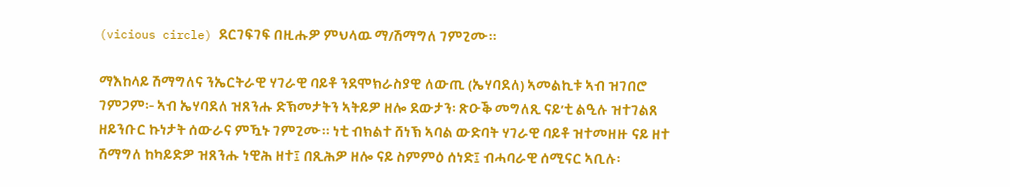(vicious circle) ደርገፍገፍ በዚሑዎ ምህላዉ ማ/ሽማግለ ገምጊሙ፡፡

ማእከላይ ሽማግለና ንኤርትራዊ ሃገራዊ ባይቶ ንደሞክራስያዊ ለውጢ (ኤሃባደለ) ኣመልኪቱ ኣብ ዝገበሮ ገምጋም፡- ኣብ ኤሃባደለ ዝጸንሑ ድኽመታትን ኣትይዎ ዘሎ ደውታን፡ ጽዑቕ መግለጺ ናይ’ቲ ልዒሉ ዝተገልጸ ዘይንቡር ኩነታት ሰውራና ምዃኑ ገምጊሙ፡፡ ነቲ ብክልተ ሸነኽ ኣባል ውድባት ሃገራዊ ባይቶ ዝተመዘዙ ናይ ዘተ ሽማግለ ከካይድዎ ዝጸንሑ ነዊሕ ዘተ፤ በጺሕዎ ዘሎ ናይ ስምምዕ ሰነድ፤ ብሓባራዊ ሰሚናር ኣቢሉ፡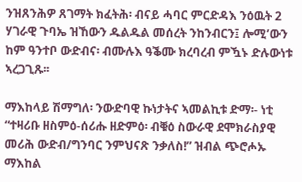ንዝጸንሕዎ ጸገማት ክፈትሕ፡ ብናይ ሓባር ምርድዳእ ንዕዉት 2 ሃገራዊ ጉባኤ ዝኸውን ዱልዱል መሰረት ንከንብርን፤ ሎሚ’ውን ከም ዓንተቦ ውድብና፡ ብሙሉእ ዓቕሙ ክረባረብ ምዃኑ ድሉውነቱ ኣረጋጊጹ፡፡

ማእከላይ ሽማግለ፡ ንውድባዊ ኩነታትና ኣመልኪቱ ድማ፡- ነቲ “ተዛሪቡ ዘስምዕ-ሰሪሑ ዘድምዕ፡ ብቑዕ ስውራዊ ደሞክራስያዊ መሪሕ ውድብ/ግንባር ንምህናጽ ንቃለስ!” ዝብል ጭሮሖኡ ማእከል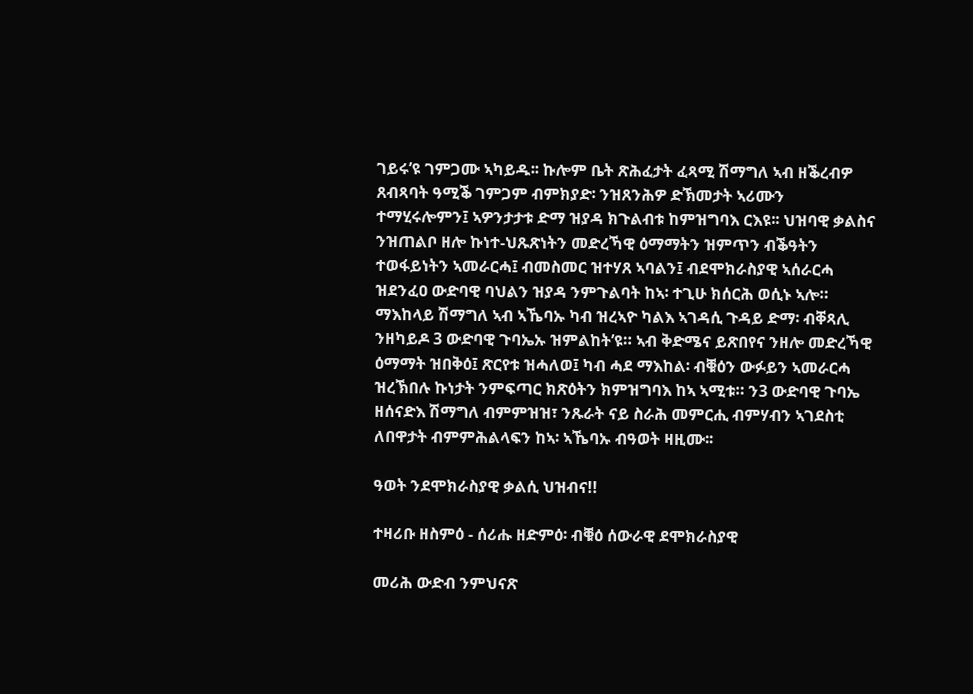ገይሩ’ዩ ገምጋሙ ኣካይዱ፡፡ ኩሎም ቤት ጽሕፈታት ፈጻሚ ሽማግለ ኣብ ዘቕረብዎ ጸብጻባት ዓሚቕ ገምጋም ብምክያድ፡ ንዝጸንሕዎ ድኽመታት ኣሪሙን ተማሂሩሎምን፤ ኣዎንታታቱ ድማ ዝያዳ ክጉልብቱ ከምዝግባእ ርእዩ፡፡ ህዝባዊ ቃልስና ንዝጠልቦ ዘሎ ኩነተ-ህጹጽነትን መድረኻዊ ዕማማትን ዝምጥን ብቕዓትን ተወፋይነትን ኣመራርሓ፤ ብመስመር ዝተሃጸ ኣባልን፤ ብደሞክራስያዊ ኣሰራርሓ ዝደንፈዐ ውድባዊ ባህልን ዝያዳ ንምጉልባት ከኣ፡ ተጊሁ ክሰርሕ ወሲኑ ኣሎ። ማእከላይ ሽማግለ ኣብ ኣኼባኡ ካብ ዝረኣዮ ካልእ ኣገዳሲ ጉዳይ ድማ፡ ብቐጻሊ ንዘካይዶ 3 ውድባዊ ጉባኤኡ ዝምልከት’ዩ። ኣብ ቅድሜና ይጽበየና ንዘሎ መድረኻዊ ዕማማት ዝበቅዕ፤ ጽርየቱ ዝሓለወ፤ ካብ ሓደ ማእከል፡ ብቑዕን ውፉይን ኣመራርሓ ዝረኽበሉ ኩነታት ንምፍጣር ክጽዕትን ክምዝግባእ ከኣ ኣሚቱ። ን3 ውድባዊ ጉባኤ ዘሰናድእ ሽማግለ ብምምዝዝ፣ ንጹራት ናይ ስራሕ መምርሒ ብምሃብን ኣገደስቲ ለበዋታት ብምምሕልላፍን ከኣ፡ ኣኼባኡ ብዓወት ዛዚሙ፡፡

ዓወት ንደሞክራስያዊ ቃልሲ ህዝብና!!

ተዛሪቡ ዘስምዕ - ሰሪሑ ዘድምዕ፡ ብቑዕ ሰውራዊ ደሞክራስያዊ

መሪሕ ውድብ ንምህናጽ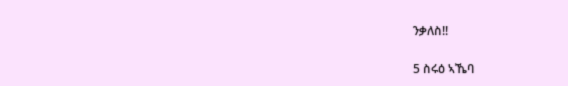ንቃለስ!!

5 ስሩዕ ኣኼባ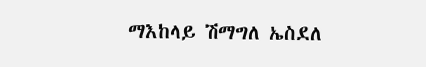ማእከላይ ሽማግለ ኤስደለ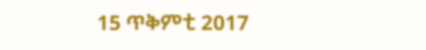15 ጥቅምቲ 2017